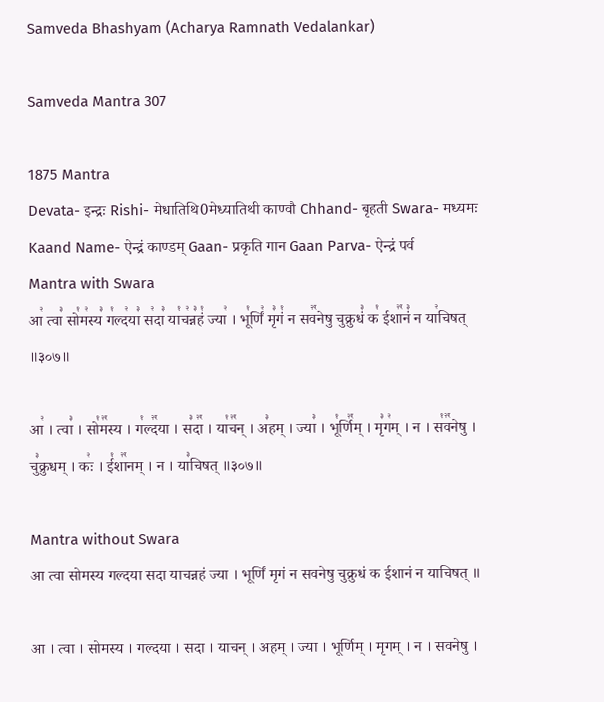Samveda Bhashyam (Acharya Ramnath Vedalankar)

Samveda Mantra 307

1875 Mantra
Devata- इन्द्रः Rishi- मेधातिथि0मेध्यातिथी काण्वौ Chhand- बृहती Swara- मध्यमः Kaand Name- ऐन्द्रं काण्डम् Gaan- प्रकृति गान Gaan Parva- ऐन्द्रं पर्व
Mantra with Swara
आ꣢ त्वा꣣ सो꣡म꣢स्य꣣ ग꣡ल्द꣢या꣣ स꣢दा꣣ या꣡च꣢न्न꣣हं꣡ ज्या꣢ । भू꣡र्णिं꣢ मृ꣣गं꣡ न सव꣢꣯नेषु चुक्रुधं꣣ क꣡ ईशा꣢꣯नं꣣ न या꣢चिषत् ॥३०७॥

आ꣢ । त्वा꣣ । सो꣡म꣢꣯स्य । ग꣡ल्द꣢꣯या । स꣣दा꣢꣯ । या꣡च꣢꣯न् । अ꣣हम् । ज्या꣣ । भू꣡र्णि꣢꣯म् । मृ꣣ग꣢म् । न । स꣡व꣢꣯नेषु । चु꣣क्रुधम् । कः꣢ । ई꣡शा꣢꣯नम् । न । या꣣चिषत् ॥३०७॥

Mantra without Swara
आ त्वा सोमस्य गल्दया सदा याचन्नहं ज्या । भूर्णिं मृगं न सवनेषु चुक्रुधं क ईशानं न याचिषत् ॥

आ । त्वा । सोमस्य । गल्दया । सदा । याचन् । अहम् । ज्या । भूर्णिम् । मृगम् । न । सवनेषु ।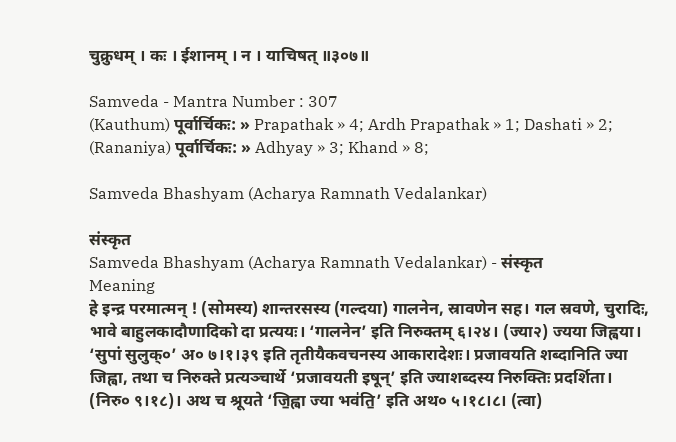चुक्रुधम् । कः । ईशानम् । न । याचिषत् ॥३०७॥

Samveda - Mantra Number : 307
(Kauthum) पूर्वार्चिकः: » Prapathak » 4; Ardh Prapathak » 1; Dashati » 2;
(Rananiya) पूर्वार्चिकः: » Adhyay » 3; Khand » 8;

Samveda Bhashyam (Acharya Ramnath Vedalankar)

संस्कृत
Samveda Bhashyam (Acharya Ramnath Vedalankar) - संस्कृत
Meaning
हे इन्द्र परमात्मन् ! (सोमस्य) शान्तरसस्य (गल्दया) गालनेन, स्रावणेन सह। गल स्रवणे, चुरादिः, भावे बाहुलकादौणादिको दा प्रत्ययः। ‘गालनेन’ इति निरुक्तम् ६।२४। (ज्या२) ज्यया जिह्वया। ‘सुपां सुलुक्०’ अ० ७।१।३९ इति तृतीयैकवचनस्य आकारादेशः। प्रजावयति शब्दानिति ज्या जिह्वा, तथा च निरुक्ते प्रत्यञ्चार्थे ‘प्रजावयती इषून्’ इति ज्याशब्दस्य निरुक्तिः प्रदर्शिता। (निरु० ९।१८)। अथ च श्रूयते ‘जि॒ह्वा ज्या भव॑ति॒’ इति अथ० ५।१८।८। (त्वा)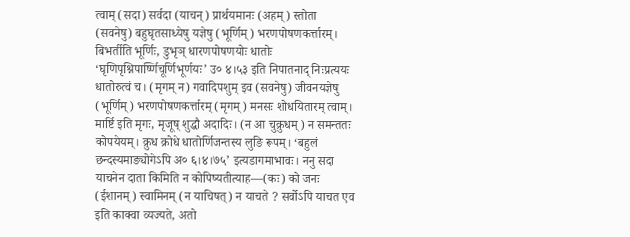त्वाम् (सदा) सर्वदा (याचन्) प्रार्थयमानः (अहम्) स्तोता (सवनेषु) बहुघृतसाध्येषु यज्ञेषु (भूर्णिम्) भरणपोषणकर्त्तारम्। बिभर्तीति भूर्णिः, डुभृञ् धारणपोषणयोः धातोः ‘घृणिपृश्निपार्ष्णिचूर्णिभूर्णयः’ उ० ४।५३ इति निपातनाद् निःप्रत्ययः धातोरुत्वं च। (मृगम् न) गवादिपशुम् इव (सवनेषु) जीवनयज्ञेषु (भूर्णिम्) भरणपोषणकर्त्तारम् (मृगम्) मनसः शोधयितारम् त्वाम्। मार्ष्टि इति मृगः, मृजूष् शुद्धौ अदादिः। (न आ चुक्रुधम्) न समन्ततः कोपयेयम्। क्रुध क्रोधे धातोर्णिजन्तस्य लुङि रूपम्। ‘बहुलं छन्दस्यमाङ्योगेऽपि अ० ६।४।७५’ इत्यडागमाभावः। ननु सदा याचनेन दाता किमिति न कोपिष्यतीत्याह—(कः) को जनः (ईशानम्) स्वामिनम् (न याचिषत्) न याचते ? सर्वोऽपि याचत एव इति काक्वा व्यज्यते, अतो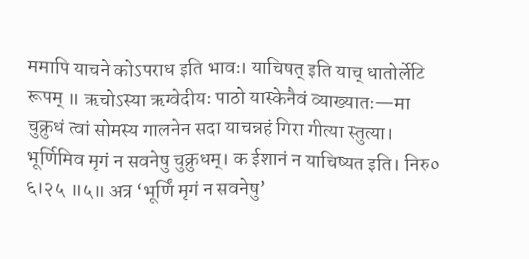ममापि याचने कोऽपराध इति भावः। याचिषत् इति याच् धातोर्लेटि रूपम् ॥ ऋचोऽस्या ऋग्वेदीयः पाठो यास्केनैवं व्याख्यातः—मा चुक्रुधं त्वां सोमस्य गालनेन सदा याचन्नहं गिरा गीत्या स्तुत्या। भूर्णिमिव मृगं न सवनेषु चुक्रुधम्। क ईशानं न याचिष्यत इति। निरु० ६।२५ ॥५॥ अत्र ‘भूर्णिं मृगं न सवनेषु’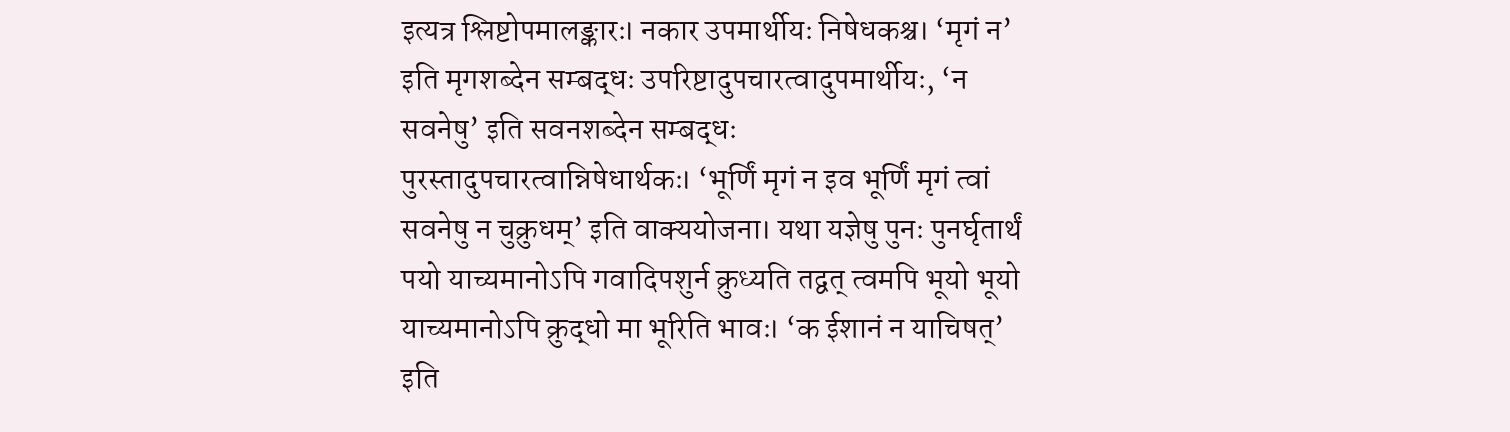इत्यत्र श्लिष्टोपमालङ्कारः। नकार उपमार्थीयः निषेधकश्च। ‘मृगं न’ इति मृगशब्देन सम्बद्धः उपरिष्टादुपचारत्वादुपमार्थीयः, ‘न सवनेषु’ इति सवनशब्देन सम्बद्धः पुरस्तादुपचारत्वान्निषेधार्थकः। ‘भूर्णिं मृगं न इव भूर्णिं मृगं त्वां सवनेषु न चुक्रुधम्’ इति वाक्ययोजना। यथा यज्ञेषु पुनः पुनर्घृतार्थं पयो याच्यमानोऽपि गवादिपशुर्न क्रुध्यति तद्वत् त्वमपि भूयो भूयो याच्यमानोऽपि क्रुद्धो मा भूरिति भावः। ‘क ईशानं न याचिषत्’ इति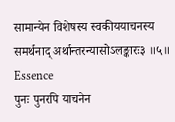सामान्येन विशेषस्य स्वकीययाचनस्य समर्थनाद् अर्थान्तरन्यासोऽलङ्कारः३ ॥५॥
Essence
पुनः पुनरपि याचनेन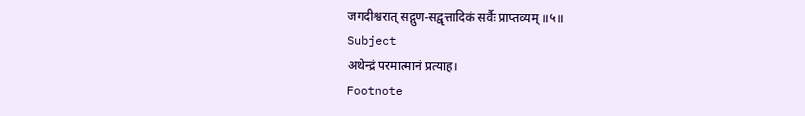जगदीश्वरात् सद्गुण-सद्वृत्तादिकं सर्वैः प्राप्तव्यम् ॥५॥
Subject
अथेन्द्रं परमात्मानं प्रत्याह।
Footnote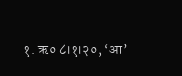१. ऋ० ८।१।२०, ‘आ’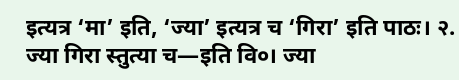इत्यत्र ‘मा’ इति, ‘ज्या’ इत्यत्र च ‘गिरा’ इति पाठः। २. ज्या गिरा स्तुत्या च—इति वि०। ज्या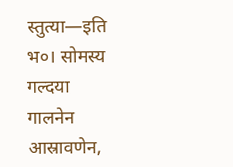स्तुत्या—इति भ०। सोमस्य गल्दया गालनेन आस्रावणेन,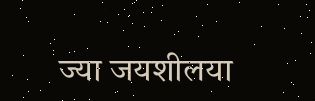ज्या जयशीलया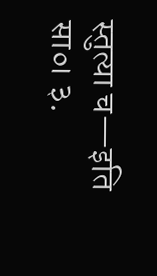स्तुत्या च—इति सा०। ३.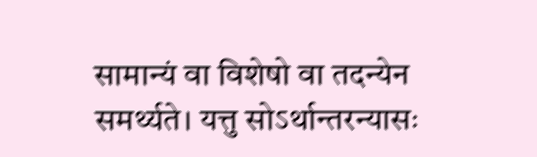सामान्यं वा विशेषो वा तदन्येन समर्थ्यते। यत्तु सोऽर्थान्तरन्यासः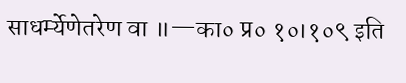साधर्म्येणेतरेण वा ॥—का० प्र० १०।१०९ इति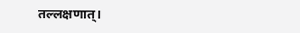तल्लक्षणात्।